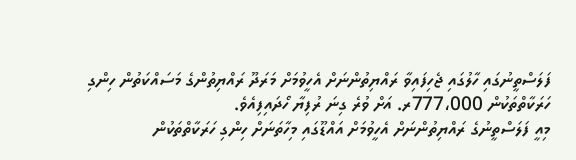ފަލަސްތީނުގައި ހާލުގައި ޖެހިފައިވާ ރައްޔިތުންނަށް އެހީވުމަށް މަރަދޫ ރައްޔިތުންގެ މަސައްކަތުން ހިންގި ހަރަކާތްތަކުން 777،000ރ. އަށް ވުރެ ގިނަ ރުފިޔާ ހޯދައިފިއެވެ.
މިއީ ފަލަސްތީނުގެ ރައްޔިތުންނަށް އެހީވުމަށް އައްޑޫގައި މިހާތަނަށް ހިންގި ހަރަކާތްތަކުން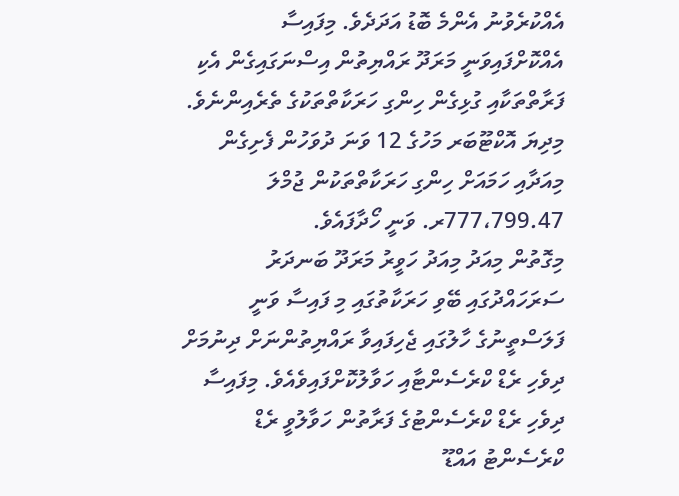އެއްކުރެވުނު އެންމެ ބޮޑު އަދަދެވެ. މިފައިސާ އެއްކޮށްފައިވަނީ މަރަދޫ ރައްޔިތުން އިސްނަގައިގެން އެކި ފަރާތްތަކާއި ގުޅިގެން ހިންގި ހަރަކާތްތަކުގެ ތެރެއިންނެވެ. މިދިޔަ އޮކްޓޫބަރ މަހުގެ 12 ވަނަ ދުވަހުން ފެށިގެން މިއަދާއި ހަމައަށް ހިންގި ހަރަކާތްތަކުން ޖުމްލަ 777،799.47ރ. ވަނީ ހޯދާފައެވެ.
މިގޮތުން މިއަދު މިއަދު ހަވީރު މަރަދޫ ބަނދަރު ސަރަހައްދުގައި ބޭވި ހަރަކާތުގައި މި ފައިސާ ވަނީ ފަލަސްތީނުގެ ހާލުގައި ޖެހިފައިވާ ރައްޔިތުންނަށް ދިނުމަށް ދިވެހި ރެޑް ކްރެސެންޓާއި ހަވާލުކޮށްފައިވެއެވެ. މިފައިސާ ދިވެހި ރެޑް ކްރެސެންޓުގެ ފަރާތުން ހަވާލުވީ ރެޑް ކްރެސެންޓު އައްޑޫ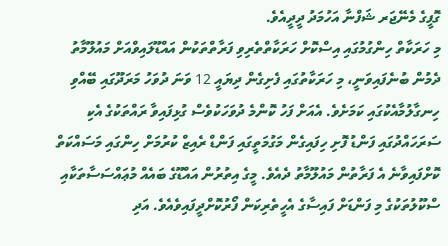ގޮފީގެ މެނޭޖަރ ޝަފްނާ އަހުމަދު ދީދީއެވެ.
މި ހަރަކާތް ހިންގުމުގައި އިސްކޮށް ހަރަކާތްތެރިވި ފަރާތްތަކުން އައްޑޫލައިވްއަށް މައުލޫމާތު ދެމުން ބުނެފައިވަނީ، މި ހަރަކާތުގައި ފެށިގެން ދިޔައީ 12 ވަނަ ދުވަހު މަރަދޫގައި ބޭއްވި ހިނގާލުމާއެކުގައި ކަމަށެވެ. އެއަށް ފަހު ކޮންމެ ދުވަހަކުވެސް ގުޅިފައިވާ ރައްތަކުގެ އެކި ސަރަހައްދުގައި ފަންޑު ފޮށި ހިފައިގެން މަގުމަތީގައި ފަންޑް ރެއިޒް ކުރުމަށް ހިންގައި މަސައްކަތް ކޮށްފައިވާނެ އެ ފަރާތުން މައުލޫމާތު ދެއެވެ. މީގެ އިތުރުން އައްޑޫގެ ބައެއް މުޢައްސަސާތަކާއި ސްކޫލުތަކުގެ މި ފަންޑަށް ފައިސާގެ އެހީތެރިކަން ފޯރުކޮށްދީފައިވެއެވެ. އަދި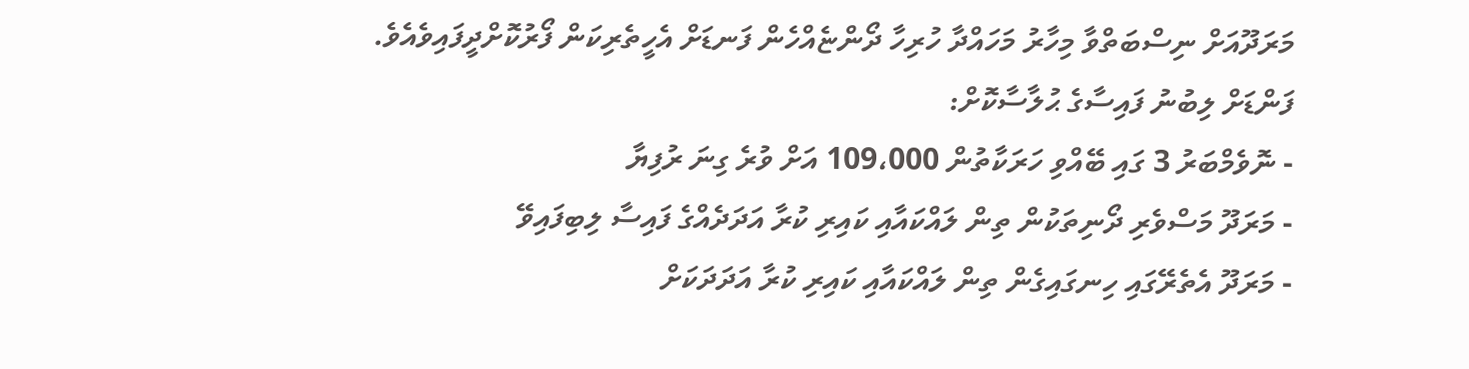މަރަދޫއަށް ނިސްބަތްވާ މިހާރު މަހައްދާ ހުރިހާ ދޯންޏެއްހެން ފަނޑަށް އެހީތެރިކަން ފޯރުކޮށްދީފައިވެއެވެ.
ފަންޑަށް ލިބުނު ފައިސާގެ ޙުލާސާކޮށް:
- ނޮވެމްބަރު 3 ގައި ބޭއްވި ހަރަކާތުން 109،000 އަށް ވުރެ ގިނަ ރުފިޔާ
- މަރަދޫ މަސްވެރި ދޯނިތަކުން ތިން ލައްކައާއި ކައިރި ކުރާ އަދަދެއްގެ ފައިސާ ލިބިފައިވޭ
- މަރަދޫ އެތެރޭގައި ހިނގައިގެން ތިން ލައްކައާއި ކައިރި ކުރާ އަދަދަކަށް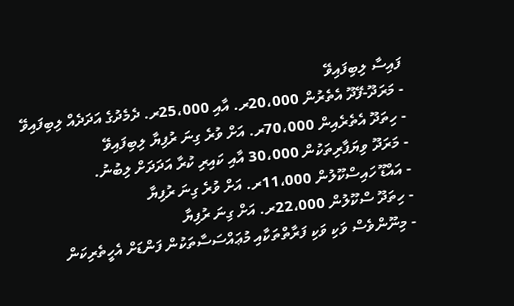ފައިސާ ލިބިފައިވޭ
- މަރަދޫ-ފޭދޫ އެތެރުން 20،000ރ. އާއި 25،000ރ. ދެމެދުގެ އަދަދެއް ލިބިފައިވޭ
- ހިތަދޫ އެތެރެއިން 70،000ރ. އަށް ވުރެ ގިނަ ރުފިޔާ ލިބިފައިވޭ
- މަރަދޫ ވިޔަފާރިތަކުން 30،000 އާއި ކައިރި ކުރާ އަދަދަށް ލިބުނު.
- އައްޑޫ ހައިސްކޫލުން 11،000ރ. އަށް ވުރެ ގިނަ ރުފިޔާ
- ހިތަދޫ ސްކޫލުން 22،000ރ. އަށް ގިނަ ރުފިޔާ
- މިނޫންވެސް ވަކި ވަކި ފަރާތްތަކާއި މުޢައްސަސާތަކުން ފަންޑަށް އެހީތެރިކަން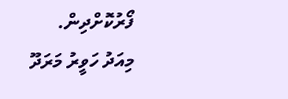ފޯރުކޮށްދިން.
މިއަދު ހަވީރު މަރަދޫ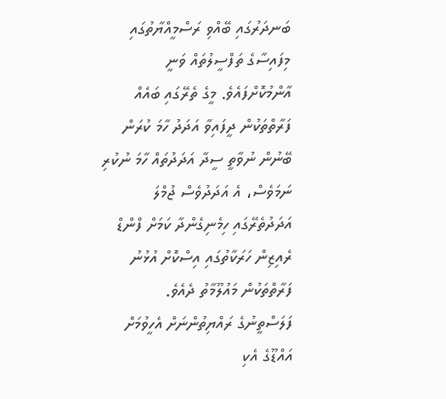ބަނދަރުގައި ބޭއްވި ރަސްމީއްޔާތުގައި މިފައިސާގެ ތަފްސީލުތައް ވަނީ އާންމުކޮށްފައެވެ. މީގެ ތެރޭގައި ބައެއް ފަރާތްތަކުން ދީފައިވާ އަދަދު ހާމަ ކުރަން ބޭނުން ނުވާތީ ސީދާ އަދަދުތައް ހާމަ ނުކުރި ނަމަވެސް، އެ އަދަދުވެސް ޖުމްލަ އަދަދުތެރޭގައި ހިމެނިގެންދާ ކަމަށް ފްންޑް ރެއިޒިން ހަރަކާތުގައި އިސްކޮށް އުޅުނު ފަރާތްތަކުން މައުލޫމާތު ދެއެވެ.
ފަލަސްތީނުގެ ރައްޔިތުންނަށް އެހީވުމަށް އައްޑޫގެ އެކި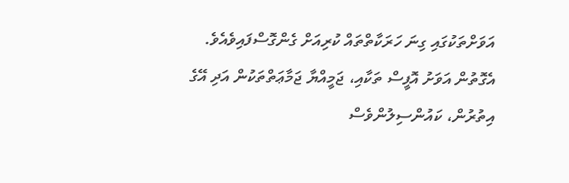އަވަށްތަކުގައި ގިނަ ހަރަކާތްތައް ކުރިއަށް ގެންގޮސްފައިވެއެވެ. އެގޮތުން އަވަށު އޮފީސް ތަކާއި، ޖަމީއްޔާ ޖަމާޢަތްތަކުން އަދި އޭގެ އިތުރުން، ކައުންސިލުންވެސް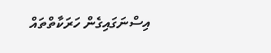އިސްނަގައިގެން ހަރަކާތްތައް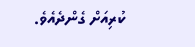ކުރިއަށް ގެންދެއެވެ.